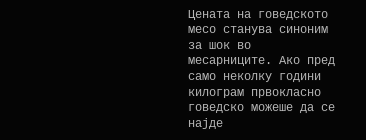Цената на говедското месо станува синоним за шок во месарниците. Ако пред само неколку години килограм првокласно говедско можеше да се најде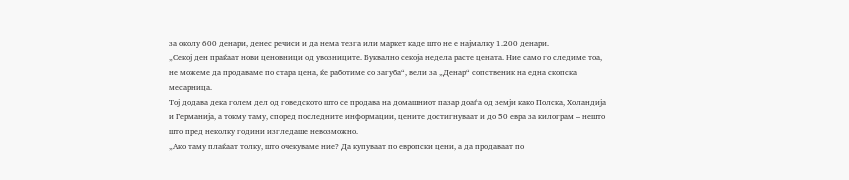за околу 600 денари, денес речиси и да нема тезга или маркет каде што не е најмалку 1.200 денари.
„Секој ден праќаат нови ценовници од увозниците. Буквално секоја недела расте цената. Ние само го следиме тоа, не можеме да продаваме по стара цена, ќе работиме со загуба“, вели за „Денар“ сопственик на една скопска месарница.
Тој додава дека голем дел од говедското што се продава на домашниот пазар доаѓа од земји како Полска, Холандија и Германија, а токму таму, според последните информации, цените достигнуваат и до 50 евра за килограм – нешто што пред неколку години изгледаше невозможно.
„Ако таму плаќаат толку, што очекуваме ние? Да купуваат по европски цени, а да продаваат по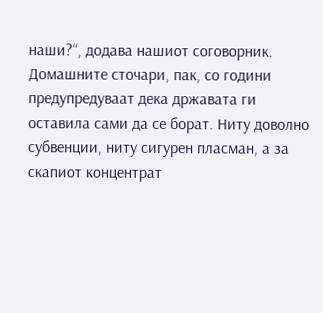наши?“, додава нашиот соговорник.
Домашните сточари, пак, со години предупредуваат дека државата ги оставила сами да се борат. Ниту доволно субвенции, ниту сигурен пласман, а за скапиот концентрат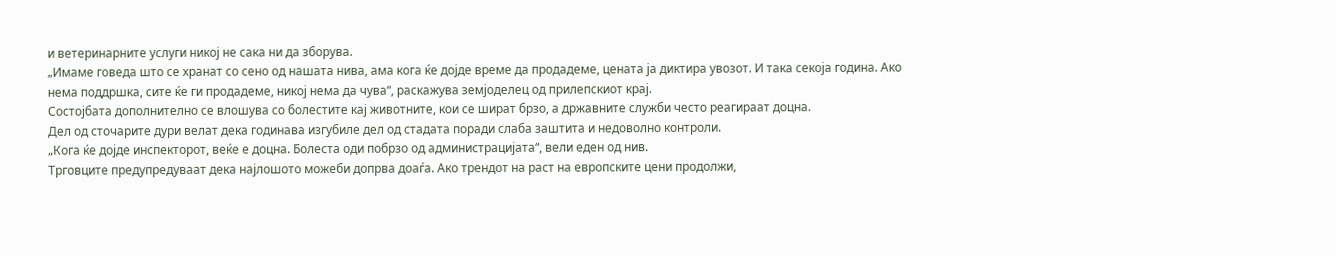и ветеринарните услуги никој не сака ни да зборува.
„Имаме говеда што се хранат со сено од нашата нива, ама кога ќе дојде време да продадеме, цената ја диктира увозот. И така секоја година. Ако нема поддршка, сите ќе ги продадеме, никој нема да чува“, раскажува земјоделец од прилепскиот крај.
Состојбата дополнително се влошува со болестите кај животните, кои се шират брзо, а државните служби често реагираат доцна.
Дел од сточарите дури велат дека годинава изгубиле дел од стадата поради слаба заштита и недоволно контроли.
„Кога ќе дојде инспекторот, веќе е доцна. Болеста оди побрзо од администрацијата“, вели еден од нив.
Трговците предупредуваат дека најлошото можеби допрва доаѓа. Ако трендот на раст на европските цени продолжи,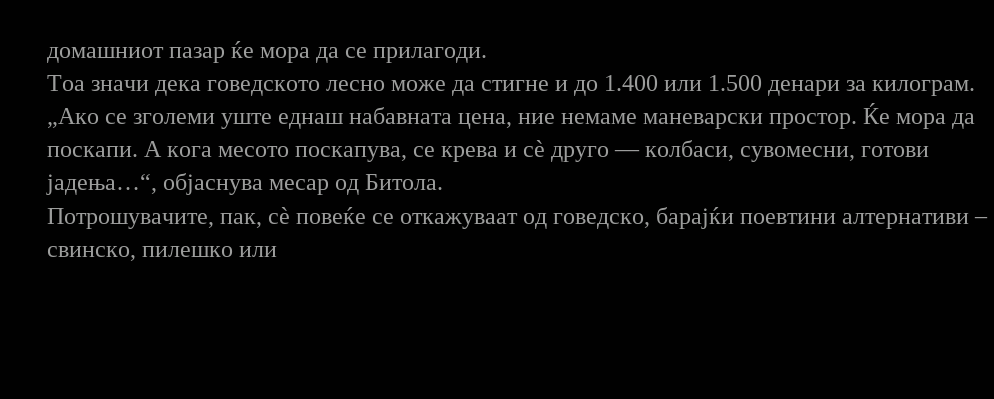домашниот пазар ќе мора да се прилагоди.
Тоа значи дека говедското лесно може да стигне и до 1.400 или 1.500 денари за килограм.
„Ако се зголеми уште еднаш набавната цена, ние немаме маневарски простор. Ќе мора да поскапи. А кога месото поскапува, се крева и сè друго — колбаси, сувомесни, готови јадења…“, објаснува месар од Битола.
Потрошувачите, пак, сè повеќе се откажуваат од говедско, барајќи поевтини алтернативи – свинско, пилешко или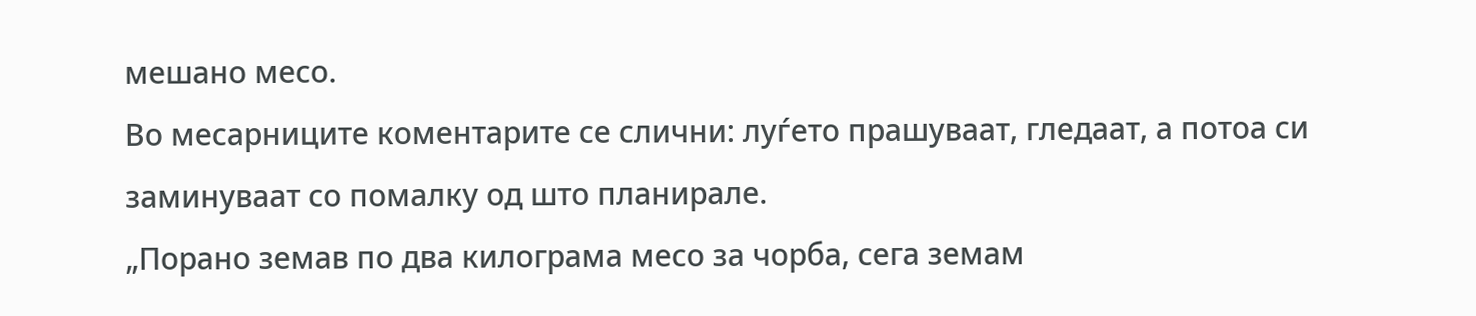мешано месо.
Во месарниците коментарите се слични: луѓето прашуваат, гледаат, а потоа си заминуваат со помалку од што планирале.
„Порано земав по два килограма месо за чорба, сега земам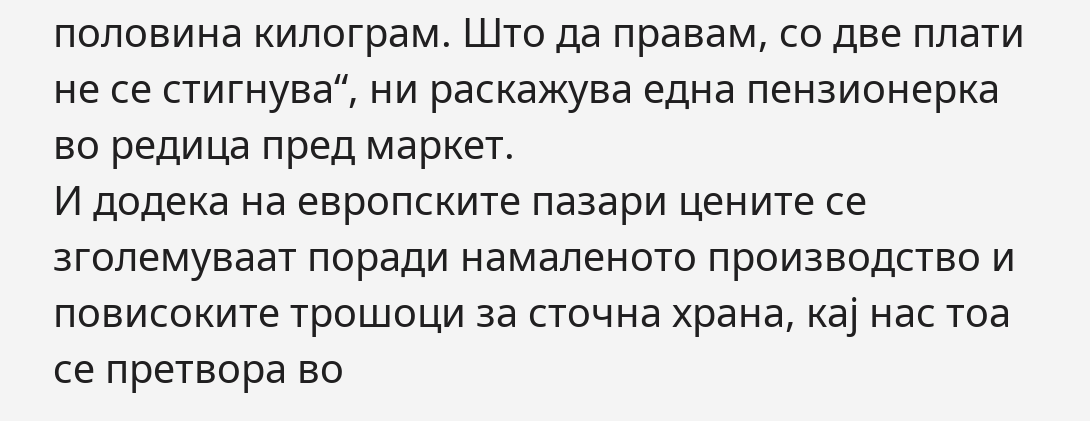половина килограм. Што да правам, со две плати не се стигнува“, ни раскажува една пензионерка во редица пред маркет.
И додека на европските пазари цените се зголемуваат поради намаленото производство и повисоките трошоци за сточна храна, кај нас тоа се претвора во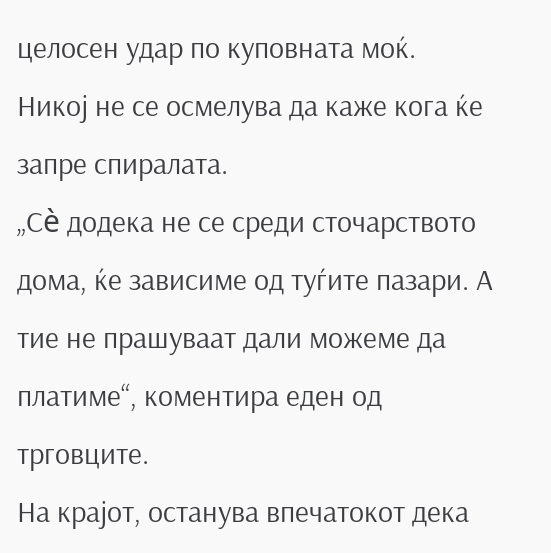целосен удар по куповната моќ.
Никој не се осмелува да каже кога ќе запре спиралата.
„Сè додека не се среди сточарството дома, ќе зависиме од туѓите пазари. А тие не прашуваат дали можеме да платиме“, коментира еден од трговците.
На крајот, останува впечатокот дека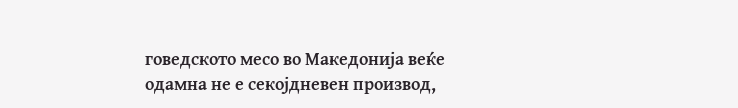говедското месо во Македонија веќе одамна не е секојдневен производ,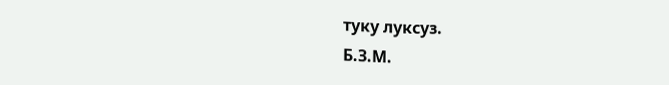туку луксуз.
Б.З.М.